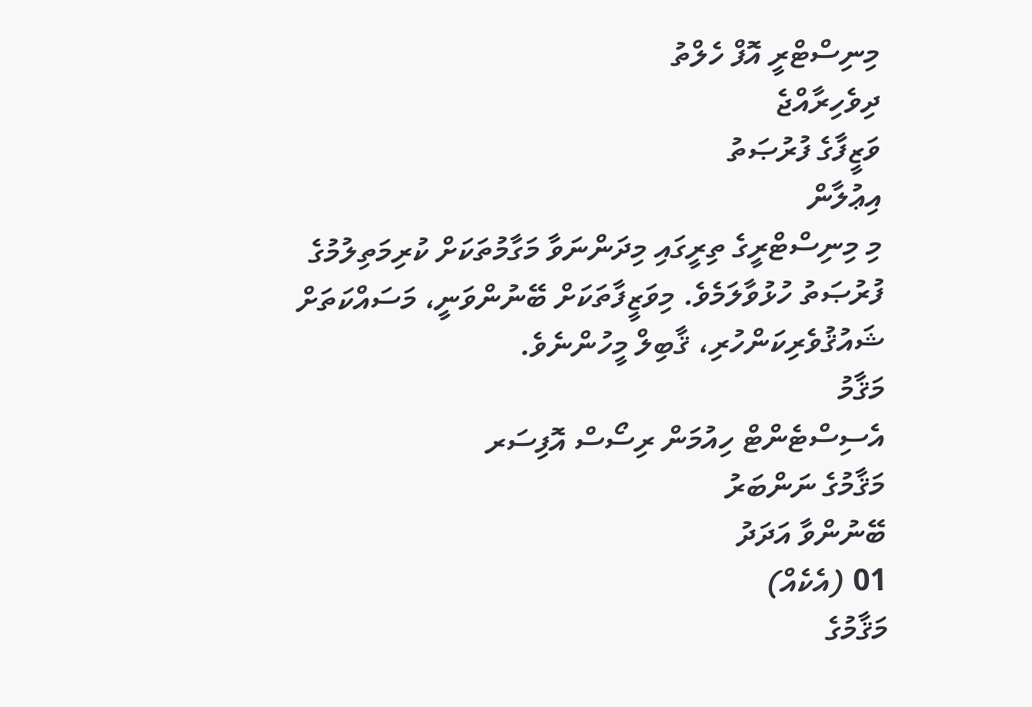މިނިސްޓްރީ އޮފް ހެލްތު
ދިވެހިރާއްޖެ
ވަޒީފާގެ ފުރުޞަތު
އިޢުލާން
މި މިނިސްޓްރީގެ ތިރީގައި މިދަންނަވާ މަގާމުތަކަށް ކުރިމަތިލުމުގެ ފުރުޞަތު ހުޅުވާލަމެވެ. މިވަޒީފާތަކަށް ބޭނުންވަނީ، މަސައްކަތަށް ޝައުޤުވެރިކަންހުރި، ޤާބިލް މީހުންނެވެ.
މަޤާމު
އެސިސްޓެންޓް ހިއުމަން ރިސޯސް އޮފިސަރ
މަޤާމުގެ ނަންބަރު
ބޭނުންވާ އަދަދު
01 (އެކެއް)
މަޤާމުގެ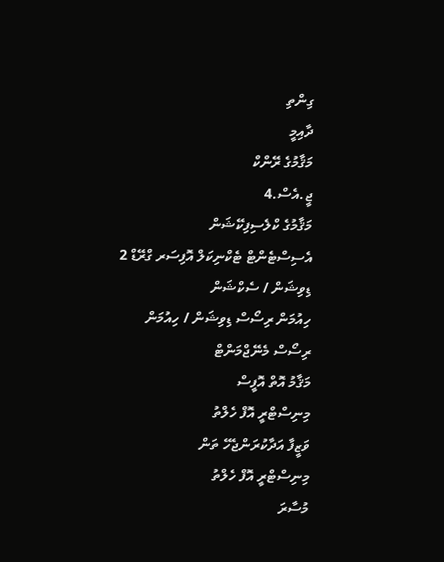ގިންތި
ދާއިމީ
މަޤާމުގެ ރޭންކް
ޖީ.އެސް.4
މަޤާމުގެ ކްލެސިފިކޭޝަން
އެސިސްޓެންޓް ޓެކްނިކަލް އޮފިސަރ ގްރޭޑް 2
ޑިވިޝަން / ސެކްޝަން
ހިއުމަން ރިސޯސް ޑިވިޝަން / ހިއުމަން ރިސޯސް މެނޭޖްމަންޓް
މަޤާމު އޮތް އޮފީސް
މިނިސްޓްރީ އޮފް ހެލްތު
ވަޒީފާ އަދާކުރަންޖެހޭ ތަން
މިނިސްޓްރީ އޮފް ހެލްތު
މުސާރަ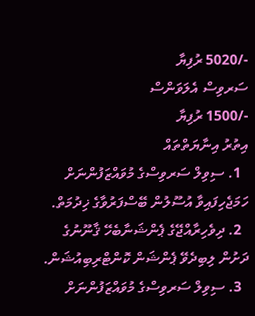-/5020 ރުފިޔާ
ސަރވިސް އެލަވަންސް
-/1500 ރުފިޔާ
އިތުރު އިނާޔަތްތައް
  1. ސިވިލް ސަރވިސްގެ މުވައްޒަފުންނަށް ހަމަޖެހިފައިވާ އުސޫލުން ބޭސްފަރުވާގެ ޚިދުމަތް.
  2. ދިވެހިރާއްޖޭގެ ޕެންޝަނާބެހޭ ޤާނޫނުގެ ދަށުން ލިބިދެވޭ ޕެންޝަން ކޮންޓްރިބިއުޝަން.
  3. ސިވިލް ސަރވިސްގެ މުވައްޒަފުންނަށް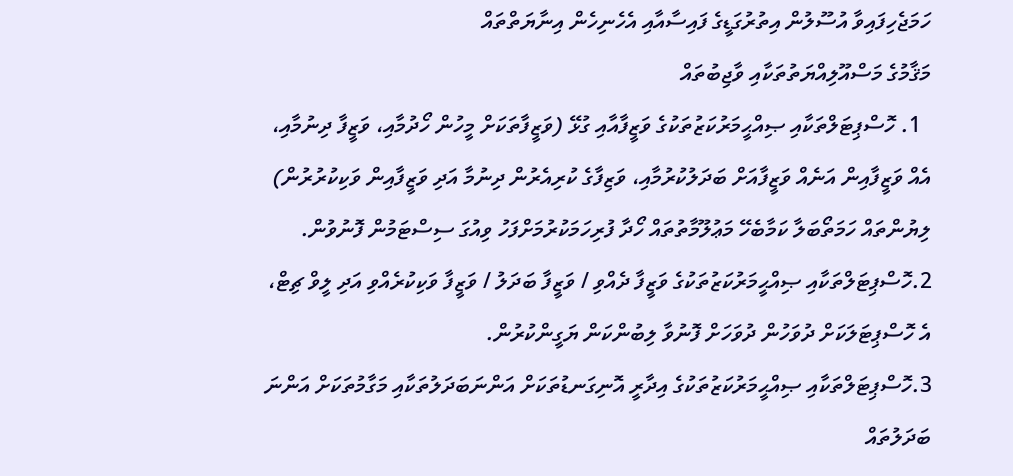ހަމަޖެހިފައިވާ އުސޫލުން އިތުރުގަޑީގެ ފައިސާއާއި އެހެނިހެން އިނާޔަތްތައް
މަޤާމުގެ މަސްއޫލިއްޔަތުތަކާއި ވާޖިބުތައް
  1. ހޮސްޕިޓަލްތަކާއި ޞިއްޙީމަރުކަޒުތަކުގެ ވަޒީފާއާއި ގުޅޭ (ވަޒީފާތަކަށް މީހުން ހޯދުމާއި، ވަޒީފާ ދިނުމާއި، އެއް ވަޒީފާއިން އަނެއް ވަޒީފާއަށް ބަދަލުކުރުމާއި، ވަޒިފާގެ ކުރިއެރުން ދިނުމާ އަދި ވަޒީފާއިން ވަކިކުރުރުން) ލިޔުންތައް ހަމަތޯބަލާ ކަމާބެހޭ މަޢުލޫމާތުތައް ހޯދާ ފުރިހަމަކުރުމަށްފަހު ވިއުގަ ސިސްޓަމުން ފޮނުވުން.
2.ހޮސްޕިޓަލްތަކާއި ޞިއްޙީމަރުކަޒުތަކުގެ ވަޒީފާ ދެއްވި / ވަޒީފާ ބަދަލު / ވަޒީފާ ވަކިކުރެއްވި އަދި ލީވް ޗިޓް، އެ ހޮސްޕިޓަލަކަށް ދުވަހުން ދުވަހަށް ފޮނުވާ ލިބުންކަން ޔަގީންކުރުން.
3.ހޮސްޕިޓަލްތަކާއި ޞިއްޙީމަރުކަޒުތަކުގެ އިދާރީ އޮނިގަނޑުތަކަށް އަންނަބަދަލުތަކާއި މަގާމުތަކަށް އަންނަ ބަދަލުތައް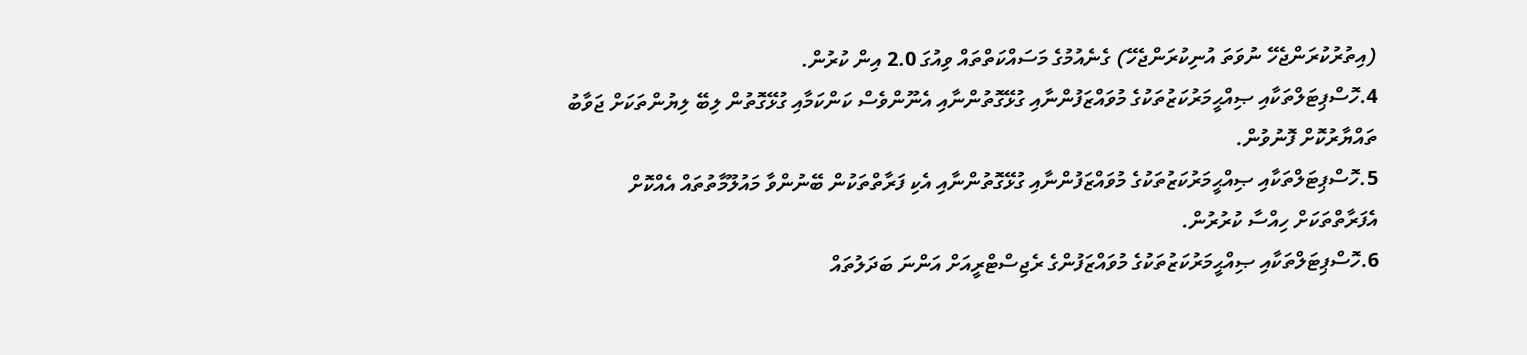(އިތުރުކުރަންޖެހޭ ނުވަތަ އުނިކުރަންޖެހޭ) ގެނެއުމުގެ މަސައްކަތްތައް ވިއުގަ 2.0 އިން ކުރުން.
4.ހޮސްޕިޓަލްތަކާއި ޞިއްޙީމަރުކަޒުތަކުގެ މުވައްޒަފުންނާއި ގުޅޭގޮތުންނާއި އެނޫންވެސް ކަންކަމާއި ގުޅޭގޮތުން ލިބޭ ލިޔުންތަކަށް ޖަވާބު ތައްޔާރުކޮށް ފޮނުވުން.
5.ހޮސްޕިޓަލްތަކާއި ޞިއްޙީމަރުކަޒުތަކުގެ މުވައްޒަފުންނާއި ގުޅޭގޮތުންނާއި އެކި ފަރާތްތަކުން ބޭނުންވާ މައުލޫމާތުތައް އެއްކޮށް އެފަރާތްތަކަށް ހިއްސާ ކުރުރުން.
6.ހޮސްޕިޓަލްތަކާއި ޞިއްޙީމަރުކަޒުތަކުގެ މުވައްޒަފުންގެ ރެޖިސްޓްރީއަށް އަންނަ ބަދަލުތައް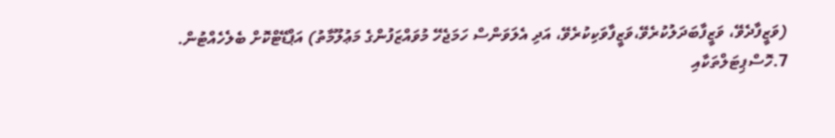(ވަޒީފާދެވޭ، ވަޒީފާބަދަލުކުރެވޭ،ވަޒީފާވަކިކުރެވޭ، އަދި އެލަވަންސް ހަމަޖެހޭ މުވައްޒަފުންގެ މަޢުލޫމާތު) އަޕްޑޭޓްކޮށް ބެލެހެއްޓުން.
7.ހޮސްޕިޓަލްތަކާއި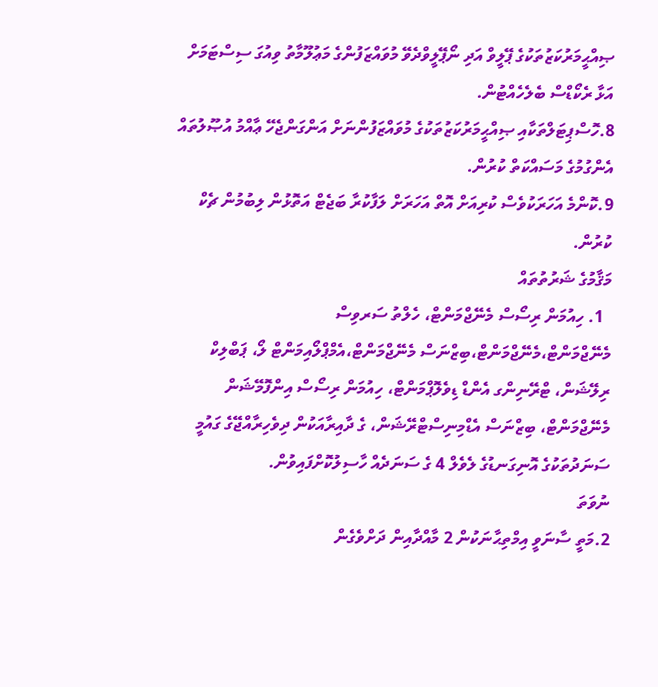ޞިއްޙީމަރުކަޒުތަކުގެ ޕޭލީވް އަދި ނޯޕޭލީވްދެވޭ މުވައްޒަފުންގެ މަޢުލޫމާތު ވިއުގަ ސިސްޓަމަށް އަޅާ ރެކޯޑްސް ބެލެހެއްޓުން.
8.ހޮސްޕިޓަލްތަކާއި ޞިއްޙީމަރުކަޒުތަކުގެ މުވައްޒަފުންނަށް އަންގަންޖެހޭ ޢާއްމު އުޞޫލުތައް އެންގުމުގެ މަސައްކަތް ކުރުން.
9.ކޮންމެ އަހަރަކުވެސް ކުރިއަށް އޮތް އަހަރަށް ލަފާކުރާ ބަޖެޓް އަތޮޅުން ލިބުމުން ޗެކް ކުރުން.
މަޤާމުގެ ޝަރުތުތައް
  1. ހިއުމަން ރިސޯސް މެނޭޖްމަންޓް، ހެލްތު ސަރވިސް މެނޭޖްމަންޓް،މެނޭޖްމަންޓް،ބިޒްނަސް މެނޭޖްމަންޓް،އެމްޕްލޯއިމަންޓް ލޯ، ޕަބްލިކް ރިލޭޝަން، ޓްރޭނިންގ އެންޑް ޑިވެލޮޕްމަންޓް، ހިއުމަން ރިސޯސް އިންފޮމޭޝަން މެނޭޖްމަންޓް، ބިޒްނަސް އެޑްމިނިސްޓްރޭޝަން، ގެ ދާއިރާއަކުން ދިވެހިރާއްޖޭގެ ގައުމީ ސަނަދުތަކުގެ އޮނިގަނޑުގެ ލެވެލް 4 ގެ ސަނަދެއް ހާސިލުކޮށްފައިވުން.
ނުވަތަ
2.މަތީ ސާނަވީ އިމްތިޙާނަކުން 2 މާއްދާއިން ދަށްވެގެން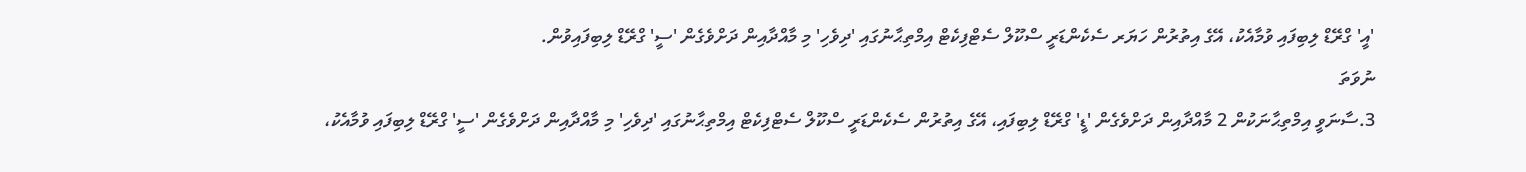'އީ' ގްރޭޑް ލިބިފައި ވުމާއެކު، އޭގެ އިތުރުން ހަޔަރ ސެކެންޑަރީ ސްކޫލް ސެޓްފިކެޓް އިމްތިޙާނުގައި 'ދިވެހި' މި މާއްދާއިން ދަށްވެގެން 'ސީ' ގްރޭޑް ލިބިފައިވުން.
ނުވަތަ
3.ސާނަވީ އިމްތިޙާނަކުން 2 މާއްދާއިން ދަށްވެގެން 'ޑީ' ގްރޭޑް ލިބިފައި، އޭގެ އިތުރުން ސެކެންޑަރީ ސްކޫލް ސެޓްފިކެޓް އިމްތިޙާނުގައި 'ދިވެހި' މި މާއްދާއިން ދަށްވެގެން 'ސީ' ގްރޭޑް ލިބިފައި ވުމާއެކު،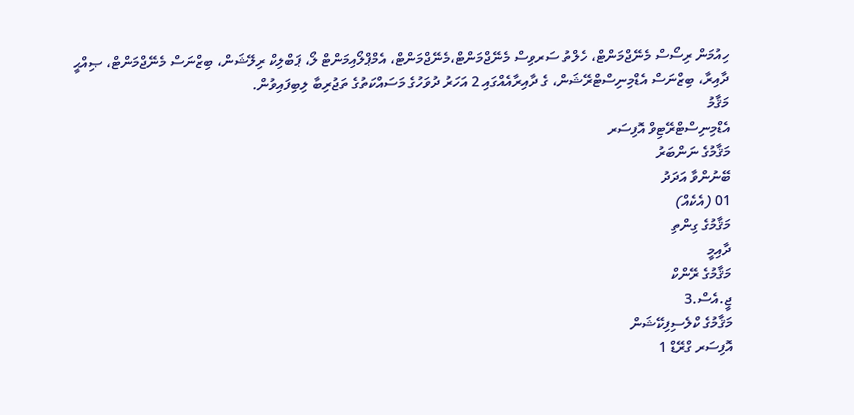ހިއުމަން ރިސޯސް މެނޭޖްމަންޓް، ހެލްތު ސަރވިސް މެނޭޖްމަންޓް،މެނޭޖްމަންޓް، އެމްޕްލޯއިމަންޓް ލޯ، ޕަބްލިކް ރިލޭޝަން، ބިޒްނަސް މެނޭޖްމަންޓް، ޞިއްޙީ ދާއިރާ، ބިޒްނަސް އެޑްމިނިސްޓްރޭޝަން، ގެ ދާއިރާއެއްގައި 2 އަހަރު ދުވަހުގެ މަސައްކަތުގެ ތަޖުރިބާ ލިބިފައިވުން.
މަޤާމު
އެޑްމިނިސްޓްރޭޓިވް އޮފިސަރ
މަޤާމުގެ ނަންބަރު
ބޭނުންވާ އަދަދު
01 (އެކެއް)
މަޤާމުގެ ގިންތި
ދާއިމީ
މަޤާމުގެ ރޭންކް
ޖީ.އެސް.3
މަޤާމުގެ ކްލެސިފިކޭޝަން
އޮފިސަރ ގްރޭޑް 1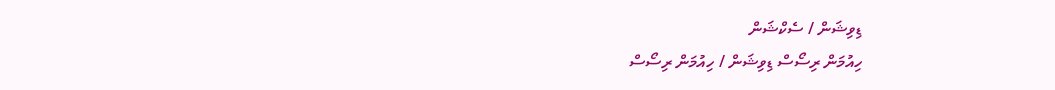ޑިވިޝަން / ސެކްޝަން
ހިއުމަން ރިސޯސް ޑިވިޝަން / ހިއުމަން ރިސޯސް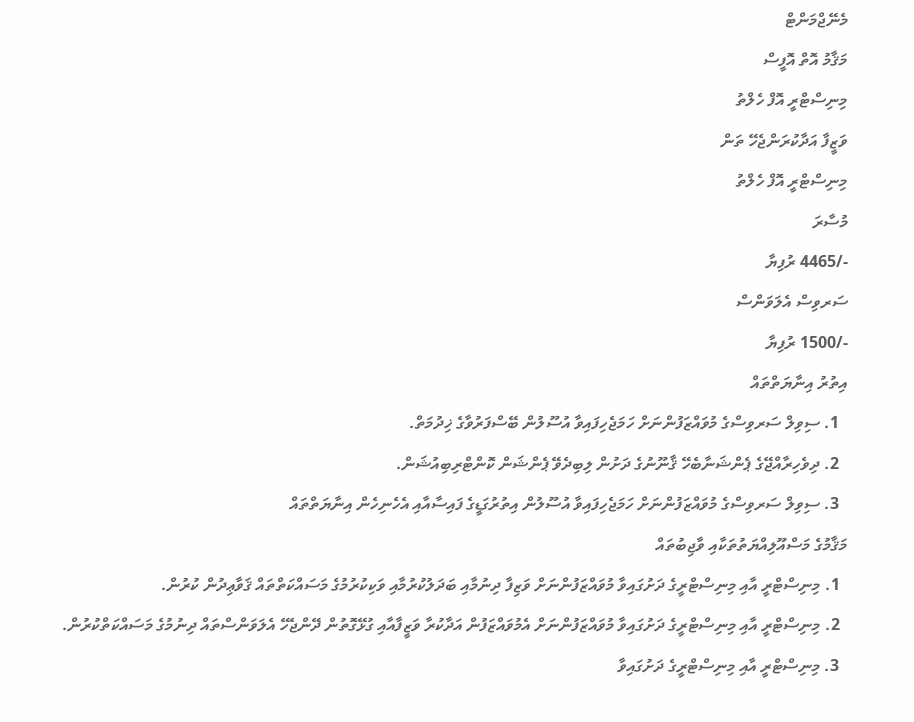މެނޭޖްމަންޓް
މަޤާމު އޮތް އޮފީސް
މިނިސްޓްރީ އޮފް ހެލްތު
ވަޒީފާ އަދާކުރަންޖެހޭ ތަން
މިނިސްޓްރީ އޮފް ހެލްތު
މުސާރަ
-/4465 ރުފިޔާ
ސަރވިސް އެލަވަންސް
-/1500 ރުފިޔާ
އިތުރު އިނާޔަތްތައް
  1. ސިވިލް ސަރވިސްގެ މުވައްޒަފުންނަށް ހަމަޖެހިފައިވާ އުސޫލުން ބޭސްފަރުވާގެ ޚިދުމަތް.
  2. ދިވެހިރާއްޖޭގެ ޕެންޝަނާބެހޭ ޤާނޫނުގެ ދަށުން ލިބިދެވޭ ޕެންޝަން ކޮންޓްރިބިއުޝަން.
  3. ސިވިލް ސަރވިސްގެ މުވައްޒަފުންނަށް ހަމަޖެހިފައިވާ އުސޫލުން އިތުރުގަޑީގެ ފައިސާއާއި އެހެނިހެން އިނާޔަތްތައް
މަޤާމުގެ މަސްއޫލިއްޔަތުތަކާއި ވާޖިބުތައް
  1. މިނިސްޓްރީ އާއި މިނިސްޓްރީގެ ދަށުގައިވާ މުވައްޒަފުންނަށް ވަޒިފާ ދިނުމާއި ބަދަލުކުރުމާއި ވަކިކުރުމުގެ މަސައްކަތްތައް ޤަވާޢިދުން ކުރުން.
  2. މިނިސްޓްރީ އާއި މިނިސްޓްރީގެ ދަށުގައިވާ މުވައްޒަފުންނަށް އެމުވައްޒަފުން އަދާކުރާ ވަޒީފާއާއި ގުޅޭގޮތުން ދޭންޖެހޭ އެލަވަންސްތައް ދިނުމުގެ މަސައްކަތްކުރުން.
  3. މިނިސްޓްރީ އާއި މިނިސްޓްރީގެ ދަށުގައިވާ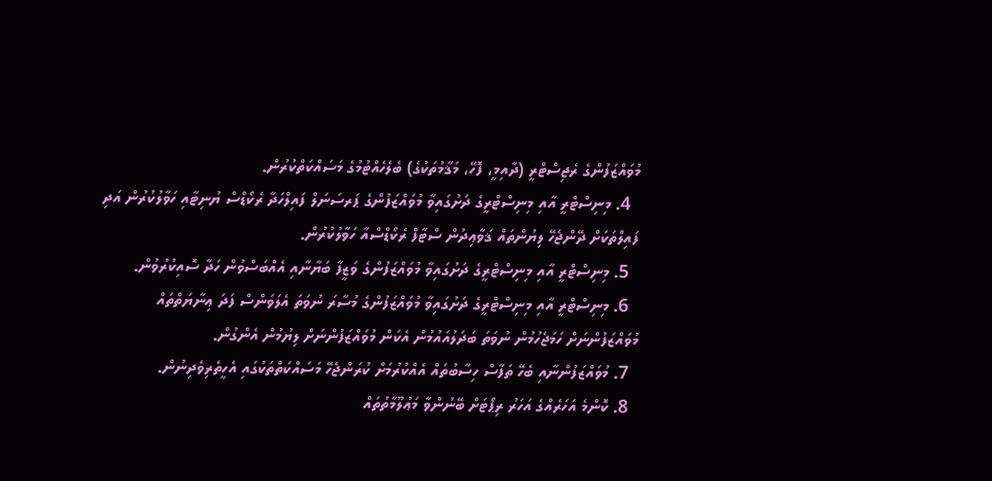މުވައްޒަފުންގެ ރެޖިސްޓްރީ (ދާއިމީ، ފޮހޭ، މަޤާމުތަކުގެ) ބެލެހެއްޓުމުގެ މަސައްކަތްކުރުން.
  4. މިނިސްޓްރީ އާއި މިނިސްޓްރީގެ ދަށުގައިވާ މުވައްޒަފުންގެ ޕަރސަނަލް ފައިލްހަދާ ރެކޯޑްސް ޔުނިޓާއި ހަވާލުކުރުން އަދި ފައިލްތަކަށް ދޭންޖެހޭ ލިޔުންތައް ޤަވާޢިދުން ސްޓާފް ރެކޯޑްސްއާ ހަވާލުކުރުން.
  5. މިނިސްޓްރީ އާއި މިނިސްޓްރީގެ ދަށުގައިވާ މުވައްޒަފުންގެ ވަޒީފާ ބަޔާނާއި އެއްބަސްވުން ހަދާ ސޮއިކުރުވުން.
  6. މިނިސްޓްރީ އާއި މިނިސްޓްރީގެ ދަށުގައިވާ މުވައްޒަފުންގެ މުސާރަ ނުވަތަ އެލަވަންސް ފަދަ ޢިނާޔަތްތައް މުވައްޒަފުންނަށް ހަމަޖެހުމުން ނުވަތަ ބަދަލުއައުމުން އެކަން މުވައްޒަފުންނަށް ލިޔުމުން އެންގުން.
  7. މުވައްޒަފުންނާއި ބެހޭ ތަފާސް ހިސާބުތައް އެއްކުރުމަށް ކުރަންޖެހޭ މަސައްކަތްތަކުގައި އެހީތެރިވެދިނުން.
  8. ކޮންމެ އަހަރެއްގެ އަހަރު ރިޕޯޓަށް ބޭނުންވާ މަޢުލޫމާތުތައް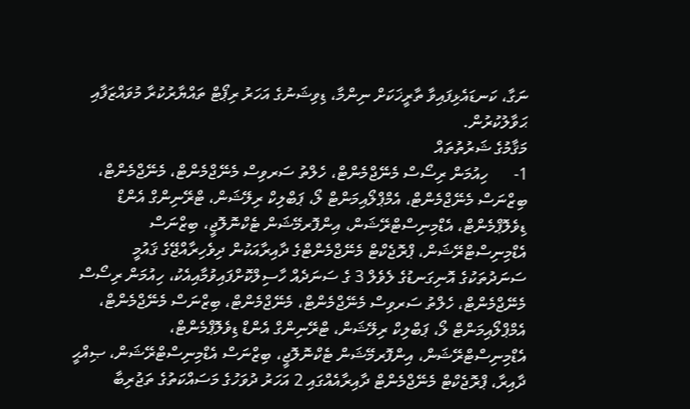ނަގާ، ކަނޑައެޅިފައިވާ ތާރީޚަކަށް ނިންމާ، ޑިވިޝަނުގެ އަހަރު ރިޕޯޓް ތައްޔާރުކުރާ މުވައްޒަފާއި ޙަވާލުކުރުން.
މަޤާމުގެ ޝަރުތުތައް
1-      ހިއުމަން ރިސޯސް މެނޭޖްމެންޓް، ހެލްތު ސަރވިސް މެނޭޖްމެންޓް، މެނޭޖްމެންޓް، ބިޒްނަސް މެނޭޖްމެންޓް، އެމްޕްލޯއިމަންޓް ލޯ، ޕަބްލިކް ރިލޭޝަން، ޓްރޭނިންގް އެންޑް ޑިވެލޮޕްމެންޓް، އެޑްމިނިސްޓްރޭޝަން، އިންފޮރމޭޝަން ޓެކްނޮލޮޖީ، ބިޒްނަސް އެޑްމިނިސްޓްރޭޝަން، ޕްރޮޖެކްޓް މެނޭޖްމެންޓްގެ ދާއިރާއަކުން ދިވެހިރާއްޖޭގެ ޤައުމީ ސަނަދުތަކުގެ އޮނިގަނޑުގެ ލެވެލް 3 ގެ ސަނަދެއް ހާސިލްކޮށްފައިވުމާއިއެކު، ހިއުމަން ރިސޯސް މެނޭޖްމެންޓް، ހެލްތު ސަރވިސް މެނޭޖްމެންޓް، މެނޭޖްމެންޓް، ބިޒްނަސް މެނޭޖްމެންޓް، އެމްޕްލޯއިމަންޓް ލޯ، ޕަބްލިކް ރިލޭޝަން، ޓްރޭނިންގް އެންޑް ޑިވެލޮޕްމެންޓް، އެޑްމިނިސްޓްރޭޝަން، އިންފޮރމޭޝަން ޓެކްނޮލޮޖީ، ބިޒްނަސް އެޑްމިނިސްޓްރޭޝަން، ޞިއްޙީ ދާއިރާ، ޕްރޮޖެކްޓް މެނޭޖްމެންޓް ދާއިރާއެއްގައި 2 އަހަރު ދުވަހުގެ މަސައްކަތުގެ ތަޖުރިބާ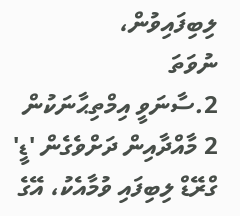ލިބިފައިވުން،
ނުވަތަ
2.ސާނަވީ އިމްތިޙާނަކުން 2 މާއްދާއިން ދަށްވެގެން 'ޑީ' ގްރޭޑް ލިބިފައި ވުމާއެކު، އޭގެ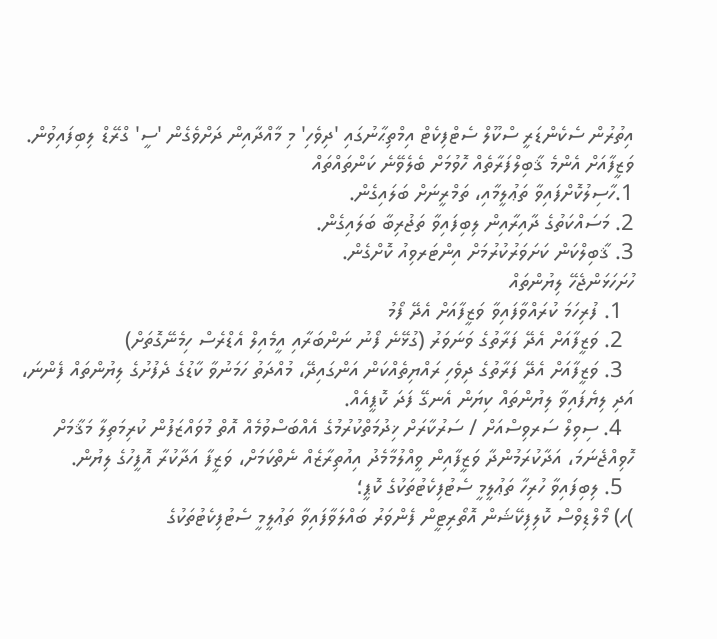އިތުރުން ސެކެންޑަރީ ސްކޫލް ސެޓްފިކެޓް އިމްތިޙާނުގައި 'ދިވެހި' މި މާއްދާއިން ދަށްވެގެން 'ސީ' ގްރޭޑް ލިބިފައިވުން.
ވަޒީފާއަށް އެންމެ ޤާބިލްފަރާތެއް ހޮވުމަށް ބެލެވޭނެ ކަންތައްތައް
1.ހާސިލުކޮށްފައިވާ ތަޢުލީމާއި، ތަމްރީނަށް ބަލައިގެން.
2. މަސައްކަތުގެ ދާއިރާއިން ލިބިފައިވާ ތަޖުރިބާ ބަލައިގެން.
3. ޤާބިލްކަން ކަށަވަރުކުރުމަށް އިންޓަރވިއު ކޮށްގެން.
ހުށަހަޅަންޖެހޭ ލިޔުންތައް
  1. ފުރިހަމަ ކުރައްވާފައިވާ ވަޒީފާއަށް އެދޭ ފޯމު
  2. ވަޒީފާއަށް އެދޭ ފަރާތުގެ ވަނަވަރު (ގުޅޭނެ ފޯނު ނަންބަރާއި އީމެއިލް އެޑްރެސް ހިމެނޭގޮތަށް)
  3. ވަޒީފާއަށް އެދޭ ފަރާތުގެ ދިވެހި ރައްޔިތެއްކަން އަންގައިދޭ، މުއްދަތު ހަމަނުވާ ކާޑުގެ ދެފުށުގެ ލިޔުންތައް ފެންނަ، އަދި ލިޔެފައިވާ ލިޔުންތައް ކިޔަން އެނގޭ ފަދަ ކޮޕީއެއް.
  4. ސިވިލް ސަރވިސްއަށް / ސަރުކާރަށް ޚިދުމަތްކުރުމުގެ އެއްބަސްވުމެއް އޮތް މުވައްޒަފުން ކުރިމަތިލާ މަޤާމަށް ހޮވިއްޖެނަމަ، އަދާކުރަމުންދާ ވަޒީފާއިން ވީއްލުމާމެދު އިއުތިރާޒެއް ނެތްކަމަށް، ވަޒީފާ އަދާކުރާ އޮފީހުގެ ލިޔުން.
  5. ލިބިފައިވާ ހުރިހާ ތަޢުލީމީ ސެޓުފިކެޓުތަކުގެ ކޮޕީ؛
)ހ) މޯލްޑިވްސް ކޮލިފިކޭޝަން އޮތޯރިޓީން ފެންވަރު ބައްލަވާފައިވާ ތަޢުލީމީ ސެޓުފިކެޓުތަކުގެ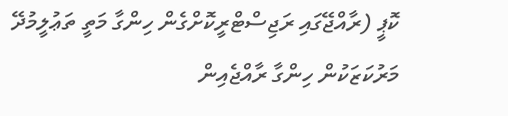ކޮޕީ (ރާއްޖޭގައި ރަޖިސްޓްރީކޮށްގެން ހިންގާ މަތީ ތަޢުލީމުދޭ މަރުކަޒަކުން ހިންގާ ރާއްޖެއިން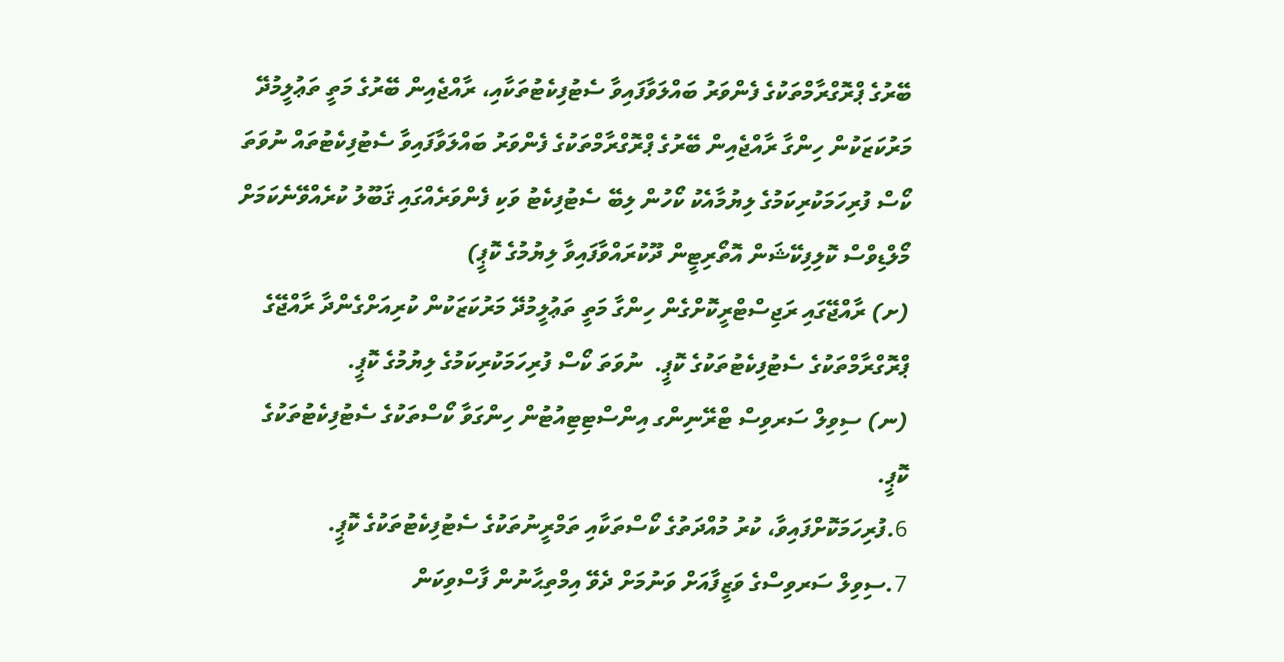ބޭރުގެ ޕްރޮގްރާމްތަކުގެ ފެންވަރު ބައްލަވާފައިވާ ސެޓުފިކެޓުތަކާއި، ރާއްޖެއިން ބޭރުގެ މަތީ ތަޢުލީމުދޭ މަރުކަޒަކުން ހިންގާ ރާއްޖެއިން ބޭރުގެ ޕްރޮގްރާމްތަކުގެ ފެންވަރު ބައްލަވާފައިވާ ސެޓުފިކެޓުތައް ނުވަތަ ކޯސް ފުރިހަމަކުރިކަމުގެ ލިޔުމާއެކު ކޯހުން ލިބޭ ސެޓުފިކެޓު ވަކި ފެންވަރެއްގައި ޤަބޫލު ކުރެއްވޭނެކަމަށް މޯލްޑިވްސް ކޮލިފިކޭޝަން އޮތޯރިޓީން ދޫކުރައްވާފައިވާ ލިޔުމުގެ ކޮޕީ)
(ށ) ރާއްޖޭގައި ރަޖިސްޓްރީކޮށްގެން ހިންގާ މަތީ ތަޢުލީމުދޭ މަރުކަޒަކުން ކުރިއަށްގެންދާ ރާއްޖޭގެ ޕްރޮގްރާމްތަކުގެ ސެޓުފިކެޓުތަކުގެ ކޮޕީ.  ނުވަތަ ކޯސް ފުރިހަމަކުރިކަމުގެ ލިޔުމުގެ ކޮޕީ.
(ނ) ސިވިލް ސަރވިސް ޓްރޭނިންގ އިންސްޓިޓިއުޓުން ހިންގަވާ ކޯސްތަކުގެ ސެޓުފިކެޓުތަކުގެ ކޮޕީ.
6.ފުރިހަމަކޮށްފައިވާ، ކުރު މުއްދަތުގެ ކޯސްތަކާއި ތަމްރީނުތަކުގެ ސެޓުފިކެޓުތަކުގެ ކޮޕީ.
7.ސިވިލް ސަރވިސްގެ ވަޒީފާއަށް ވަނުމަށް ދެވޭ އިމްތިޙާނުން ފާސްވިކަން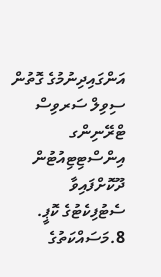އަންގައިދިނުމުގެ ގޮތުން ސިވިލް ސަރވިސް ޓްރޭނިންގ އިންސްޓިޓިއުޓުން ދޫކޮށްފައިވާ ސެޓުފިކެޓުގެ ކޮޕީ.
8.މަސައްކަތުގެ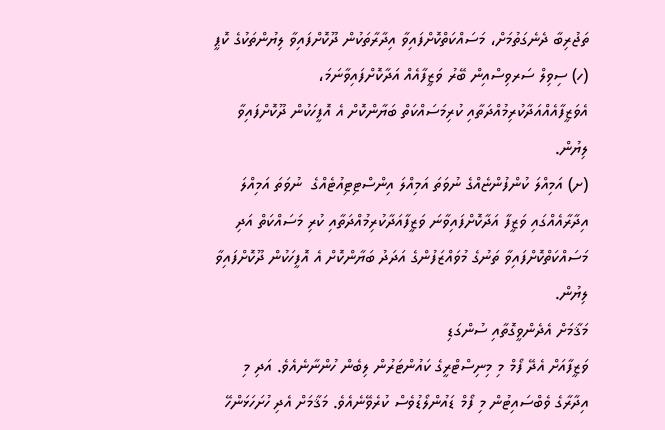ތަޖުރިބާ ދެނެގަތުމަށް، މަސައްކަތްކޮށްފައިވާ އިދާރާތަކުން ދޫކޮށްފައިވާ ލިޔުންތަކުގެ ކޮޕީ
(ހ) ސިވިލް ސަރވިސްއިން ބޭރު ވަޒީފާއެއް އަދާކޮށްފައިވާނަމަ، އެވަޒީފާއެއްއަދާކުރިމުއްދަތާއި ކުރިމަސައްކަތް ބަޔާންކޮށް އެ އޮފީހަކުން ދޫކޮށްފައިވާ ލިޔުން.
(ށ) އަމިއްލަ ކުންފުންޏެއްގެ ނުވަތަ އަމިއްލަ އިންސްޓިޓިއުޓެއްގެ  ނުވަތަ އަމިއްލަ އިދާރާއެއްގައި ވަޒީފާ އަދާކޮށްފައިވާނަ ވަޒީފާއަދާކުރިމުއްދަތާއި ކުރި މަސައްކަތް އަދި މަސައްކަތްކޮށްފައިވާ ތަނުގެ މުވައްޒަފުންގެ އަދަދު ބަޔާންކޮށް އެ އޮފީހަކުން ދޫކޮށްފައިވާ ލިޔުން.
މަޤާމަށް އެދެންވީގޮތާއި ސުންގަޑި
ވަޒީފާއަށް އެދޭ ފޯމް މި މިނިސްޓްރީގެ ކައުންޓަރުން ލިބެން ހުންނާނެއެވެ. އަދި މި އިދާރާގެ ވެބްސައިޓުން މި ފޯމް ޑައުންލޯޑުވެސް ކުރެވޭނެއެވެ. މަޤާމަށް އެދި ހުށަހަޅަންހޭ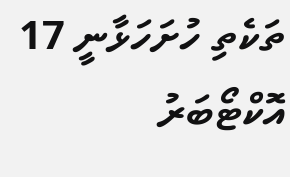ތަކެތި ހުށަހަޅާނީ 17 އޮކްޓޯބަރު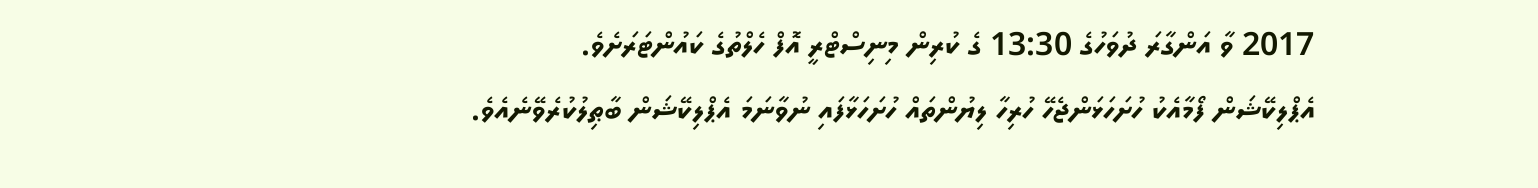2017 ވާ އަންގާރަ ދުވަހުގެ 13:30 ގެ ކުރިން މިނިސްޓްރީ އޮފް ހެލްތުގެ ކައުންޓަރަށެވެ.
އެޕްލިކޭޝަން ފޯމާއެކު ހުށަހަޅަންޖެހޭ ހުރިހާ ލިޔުންތައް ހުށަހަޅާފައި ނުވާނަމަ އެޕްލިކޭޝަން ބާޠިލުކުރެވޭނެއެވެ.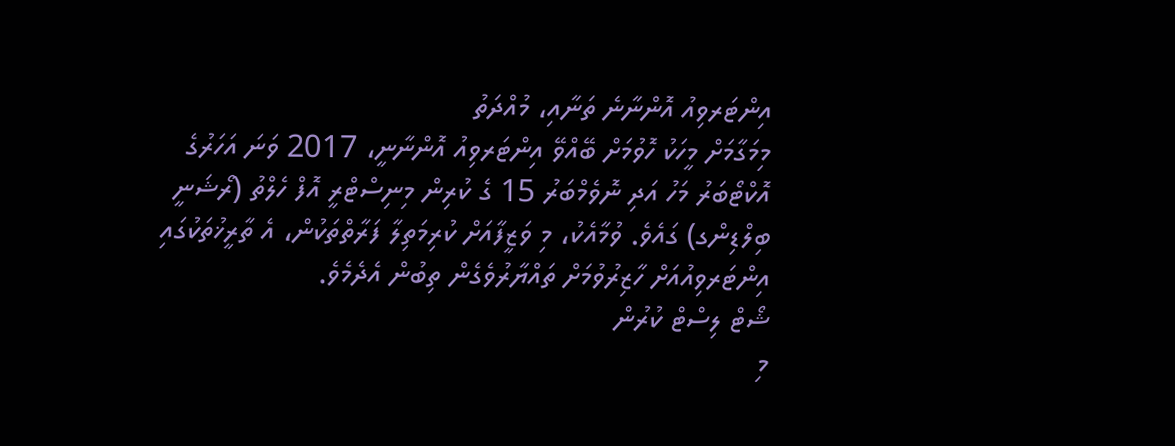އިންޓަރވިއު އޮންނާނެ ތަނާއި، މުއްދަތު
މިމަގާމަށް މީހަކު ހޮވުމަށް ބޭއްވޭ އިންޓަރވިއު އޮންނާނީ، 2017 ވަނަ އަހަރުގެ އޮކްޓޯބަރު މަހު އަދި ނޮވެމްބަރު 15 ގެ ކުރިން މިނިސްޓްރީ އޮފް ހެލްތު (ރޯޝަނީ  ބިލްޑިންގ) ގައެވެ. ވުމާއެކު، މި ވަޒީފާއަށް ކުރިމަތިލާ ފަރާތްތަކުން، އެ ތާރީޚުތަކުގައި އިންޓަރވިއުއަށް ހާޒިރުވުމަށް ތައްޔާރުވެގެން ތިބުން އެދެމެވެ.
ޝޯޓް ލިސްޓް ކުރުން
މި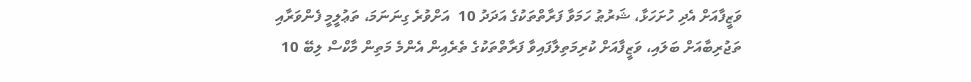ވަޒީފާއަށް އެދި ހުށަހަޅާ، ޝަރުޠު ހަމަވާ ފަރާތްތަކުގެ އަދަދު 10  އަށްވުރެ ގިނަނަމަ، ތަޢުލީމީ ފެންވަރާއި ތަޖުރިބާއަށް ބަލައި، ވަޒީފާއަށް ކުރިމަތިލާފައިވާ ފަރާތްތަކުގެ ތެރެއިން އެންމެ މަތިން މާކްސް ލިބޭ 10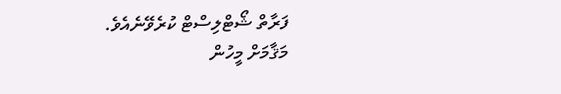ފަރާތް ޝޯޓްލިސްޓް ކުރެވޭނެއެވެ.
މަޤާމަށް މީހުން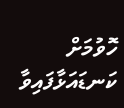ހޮވުމަށް ކަނޑައަޅާފައިވާ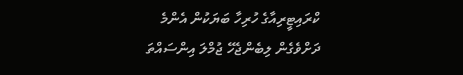ކްރައިޓީރިއާގެ ހުރިހާ ބަޔަކުން އެންމެ ދަށްވެގެން ލިބެންޖެހޭ ޖުމްލަ އިންސައްތަ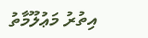އިތުރު މަޢުލޫމާތު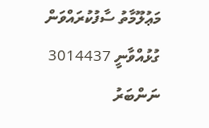މަޢުލޫމާތު ސާފުކުރައްވަން ގުޅުއްވާނީ 3014437 ނަންބަރު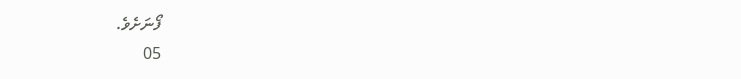ފޯނަށެވެ.
05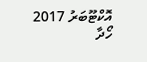އޮކްޓޫބަރު 2017
ހޯދާ